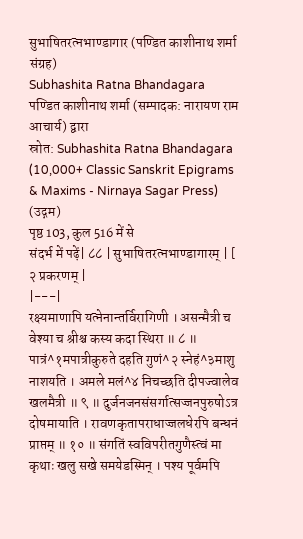सुभाषितरत्नभाण्डागार (पण्डित काशीनाथ शर्मा संग्रह)
Subhashita Ratna Bhandagara
पण्डित काशीनाथ शर्मा (सम्पादक: नारायण राम आचार्य) द्वारा
स्रोत: Subhashita Ratna Bhandagara (10,000+ Classic Sanskrit Epigrams & Maxims - Nirnaya Sagar Press) (उद्गम)
पृष्ठ 103, कुल 516 में से
संदर्भ में पढ़ें| ८८ | सुभाषितरत्नभाण्डागारम् | [ २ प्रकरणम् |
|---|
रक्ष्यमाणापि यत्नेनान्तर्विरागिणी । असन्मैत्री च वेश्या च श्रीश्च कस्य कदा स्थिरा ॥ ८ ॥ पात्रं^१मपात्रीकुरुते दहति गुणं^२ स्नेहं^३माशु नाशयति । अमले मलं^४ निचच्छति दीपज्वालेव खलमैत्री ॥ ९ ॥ दुर्जनजनसंसर्गात्सज्जनपुरुषोऽत्र दोषमायाति । रावणकृतापराधाज्जलधेरपि बन्धनं प्राप्तम् ॥ १० ॥ संगतिं स्वविपरीतगुणैस्त्वं मा कृथाः खलु सखे समयेडस्मिन् । पश्य पूर्वमपि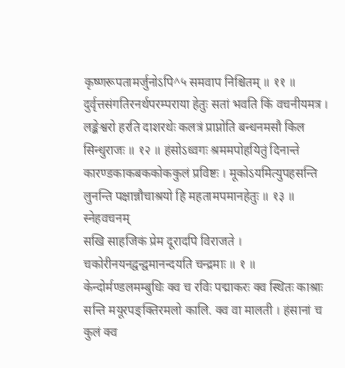कृष्णरूपतामर्जुनोऽपि^५ समवाप निश्चितम् ॥ ११ ॥ दुर्वृत्तसंगतिरनर्थपरम्पराया हेतुः सतां भवति किं वचनीयमत्र । लङ्केश्वरो हरति दाशरथेः कलत्रं प्राप्नोति बन्धनमसौ किल सिन्धुराजः ॥ १२ ॥ हंसोऽध्वगः श्रममपोहयितुं दिनान्ते कारण्डकाकबककोककुलं प्रविष्टः । मूकोऽयमित्युपहसन्ति लुनन्ति पक्षान्नौचाश्रयो हि महतामपमानहेतुः ॥ १३ ॥
स्नेहवचनम्
सखि साहजिकं प्रेम दूरादपि विराजते । चकोरीनयनद्वन्द्वमानन्दयति चन्द्रमाः ॥ १ ॥ केन्दोर्मण्डलमम्बुधिः क्व च रविः पद्माकरः क्व स्थितः काश्राः सन्ति मयूरपङ्क्तिरमलो कालि. क्व वा मालती । हंसानां च कुलं क्व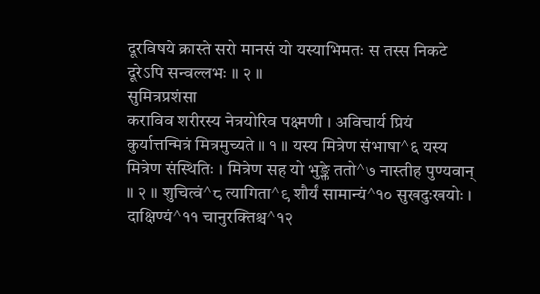दूरविषये क्रास्ते सरो मानसं यो यस्याभिमतः स तस्स निकटे दूरेऽपि सन्वल्लभः ॥ २ ॥
सुमित्रप्रशंसा
कराविव शरीरस्य नेत्रयोरिव पक्ष्मणी । अविचार्य प्रियं कुर्यात्तन्मित्रं मित्रमुच्यते ॥ १ ॥ यस्य मित्रेण संभाषा^६ यस्य मित्रेण संस्थितिः । मित्रेण सह यो भुङ्क्ते ततो^७ नास्तीह पुण्यवान् ॥ २ ॥ शुचित्वं^८ त्यागिता^९ शौर्यं सामान्यं^१० सुखदुःखयोः । दाक्षिण्यं^११ चानुरक्तिश्च^१२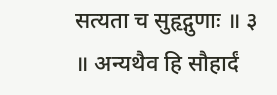सत्यता च सुहृद्गुणाः ॥ ३ ॥ अन्यथैव हि सौहार्दं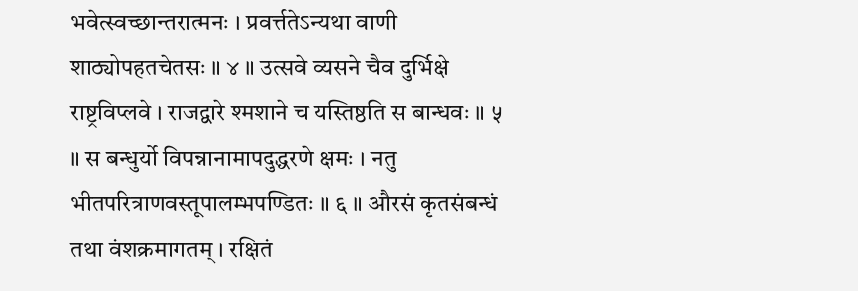भवेत्स्वच्छान्तरात्मनः । प्रवर्त्ततेऽन्यथा वाणी शाठ्योपहतचेतसः ॥ ४ ॥ उत्सवे व्यसने चैव दुर्भिक्षे राष्ट्रविप्लवे । राजद्वारे श्मशाने च यस्तिष्ठति स बान्धवः ॥ ५ ॥ स बन्धुर्यो विपन्नानामापदुद्धरणे क्षमः । नतु भीतपरित्राणवस्तूपालम्भपण्डितः ॥ ६ ॥ औरसं कृतसंबन्धं तथा वंशक्रमागतम् । रक्षितं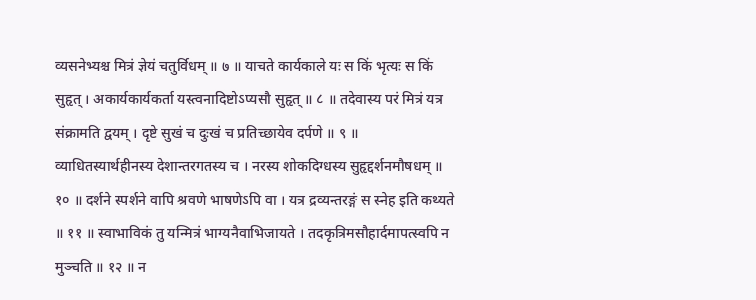व्यसनेभ्यश्च मित्रं ज्ञेयं चतुर्विधम् ॥ ७ ॥ याचते कार्यकाले यः स किं भृत्यः स किं सुहृत् । अकार्यकार्यकर्ता यस्त्वनादिष्टोऽप्यसौ सुहृत् ॥ ८ ॥ तदेवास्य परं मित्रं यत्र संक्रामति द्वयम् । दृष्टे सुखं च दुःखं च प्रतिच्छायेव दर्पणे ॥ ९ ॥ व्याधितस्यार्थहीनस्य देशान्तरगतस्य च । नरस्य शोकदिग्धस्य सुहृद्दर्शनमौषधम् ॥ १० ॥ दर्शने स्पर्शने वापि श्रवणे भाषणेऽपि वा । यत्र द्रव्यन्तरङ्गं स स्नेह इति कथ्यते ॥ ११ ॥ स्वाभाविकं तु यन्मित्रं भाग्यनैवाभिजायते । तदकृत्रिमसौहार्दमापत्स्वपि न मुञ्चति ॥ १२ ॥ न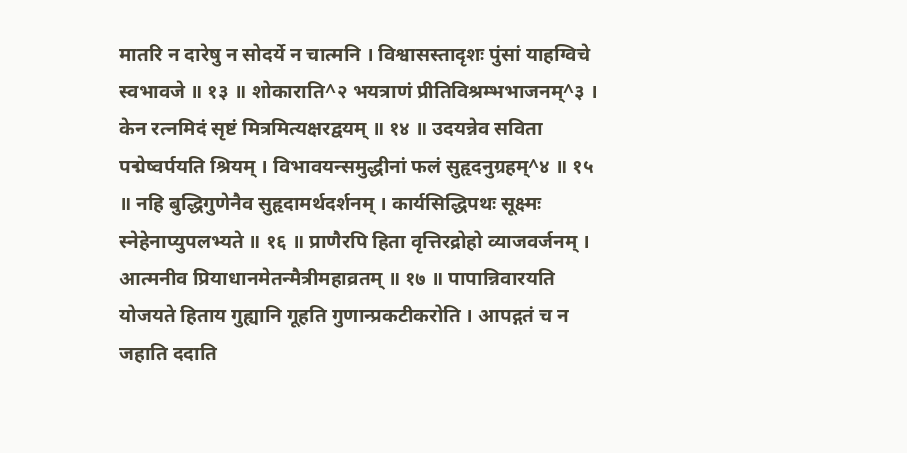मातरि न दारेषु न सोदर्ये न चात्मनि । विश्वासस्तादृशः पुंसां याहग्विचे स्वभावजे ॥ १३ ॥ शोकाराति^२ भयत्राणं प्रीतिविश्रम्भभाजनम्^३ । केन रत्नमिदं सृष्टं मित्रमित्यक्षरद्वयम् ॥ १४ ॥ उदयन्नेव सविता पद्मेष्वर्पयति श्रियम् । विभावयन्समुद्धीनां फलं सुहृदनुग्रहम्^४ ॥ १५ ॥ नहि बुद्धिगुणेनैव सुहृदामर्थदर्शनम् । कार्यसिद्धिपथः सूक्ष्मः स्नेहेनाप्युपलभ्यते ॥ १६ ॥ प्राणैरपि हिता वृत्तिरद्रोहो व्याजवर्जनम् । आत्मनीव प्रियाधानमेतन्मैत्रीमहाव्रतम् ॥ १७ ॥ पापान्निवारयति योजयते हिताय गुह्यानि गूहति गुणान्प्रकटीकरोति । आपद्गतं च न जहाति ददाति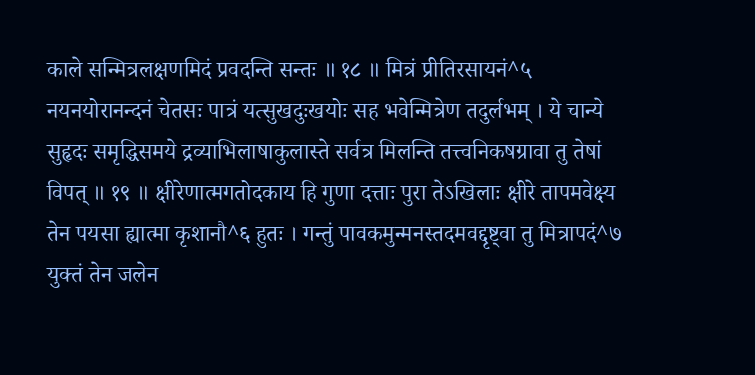काले सन्मित्रलक्षणमिदं प्रवदन्ति सन्तः ॥ १८ ॥ मित्रं प्रीतिरसायनं^५ नयनयोरानन्दनं चेतसः पात्रं यत्सुखदुःखयोः सह भवेन्मित्रेण तदुर्लभम् । ये चान्ये सुहृदः समृद्धिसमये द्रव्याभिलाषाकुलास्ते सर्वत्र मिलन्ति तत्त्वनिकषग्रावा तु तेषां विपत् ॥ १९ ॥ क्षीरेणात्मगतोदकाय हि गुणा दत्ताः पुरा तेऽखिलाः क्षीरे तापमवेक्ष्य तेन पयसा ह्यात्मा कृशानौ^६ हुतः । गन्तुं पावकमुन्मनस्तदमवद्दृष्ट्वा तु मित्रापदं^७ युक्तं तेन जलेन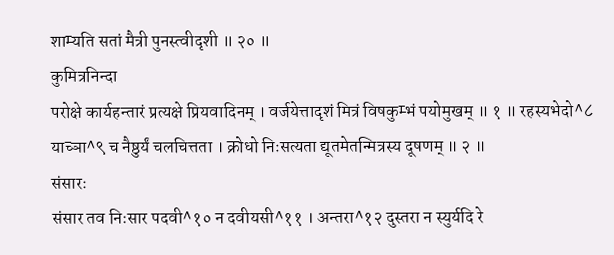शाम्यति सतां मैत्री पुनस्त्वीदृशी ॥ २० ॥
कुमित्रनिन्दा
परोक्षे कार्यहन्तारं प्रत्यक्षे प्रियवादिनम् । वर्जयेत्तादृशं मित्रं विषकुम्भं पयोमुखम् ॥ १ ॥ रहस्यभेदो^८ याच्ञा^९ च नैष्ठुर्यं चलचित्तता । क्रोधो निःसत्यता द्यूतमेतन्मित्रस्य दूषणम् ॥ २ ॥
संसारः
संसार तव निःसार पदवी^१० न दवीयसी^११ । अन्तरा^१२ दुस्तरा न स्युर्यदि रे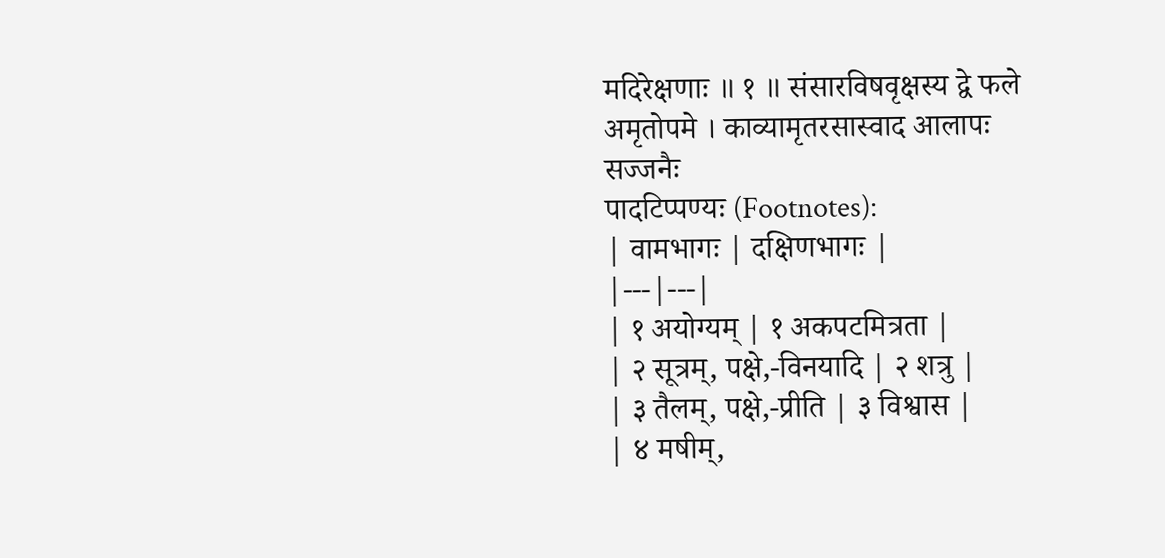मदिरेक्षणाः ॥ १ ॥ संसारविषवृक्षस्य द्वे फले अमृतोपमे । काव्यामृतरसास्वाद आलापः सज्जनैः
पादटिप्पण्यः (Footnotes):
| वामभागः | दक्षिणभागः |
|---|---|
| १ अयोग्यम् | १ अकपटमित्रता |
| २ सूत्रम्, पक्षे,-विनयादि | २ शत्रु |
| ३ तैलम्, पक्षे,-प्रीति | ३ विश्वास |
| ४ मषीम्,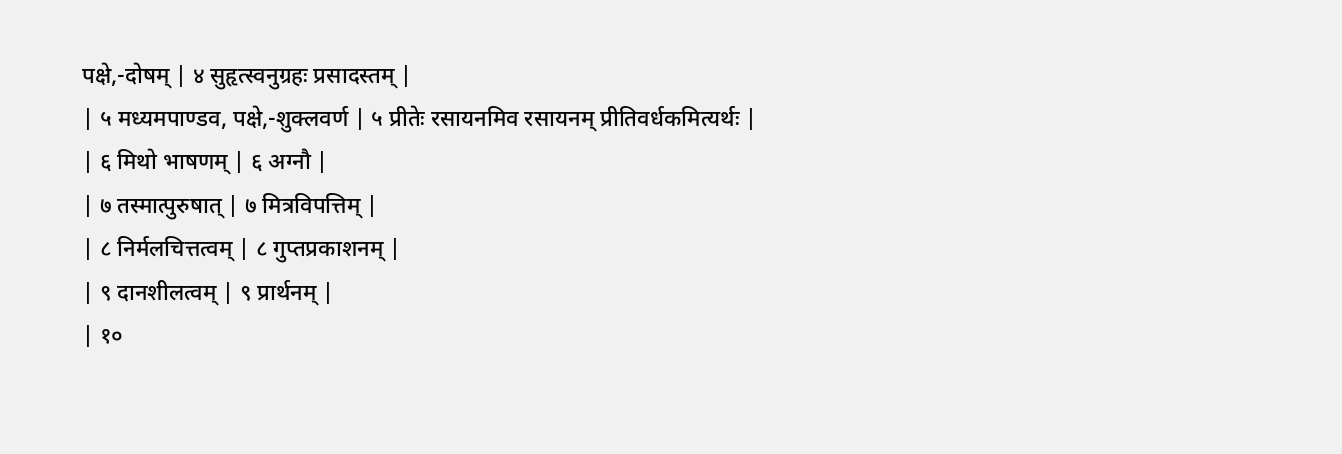पक्षे,-दोषम् | ४ सुहृत्स्वनुग्रहः प्रसादस्तम् |
| ५ मध्यमपाण्डव, पक्षे,-शुक्लवर्ण | ५ प्रीतेः रसायनमिव रसायनम् प्रीतिवर्धकमित्यर्थः |
| ६ मिथो भाषणम् | ६ अग्नौ |
| ७ तस्मात्पुरुषात् | ७ मित्रविपत्तिम् |
| ८ निर्मलचित्तत्वम् | ८ गुप्तप्रकाशनम् |
| ९ दानशीलत्वम् | ९ प्रार्थनम् |
| १०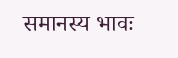समानस्य भावः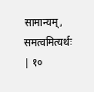सामान्यम्, समत्वमित्यर्थः | १०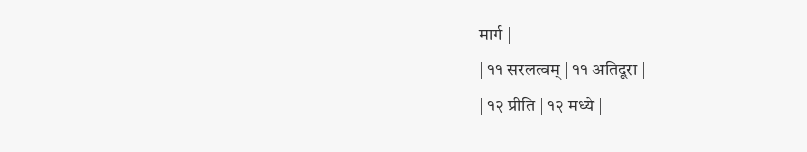मार्ग |
| ११ सरलत्वम् | ११ अतिदूरा |
| १२ प्रीति | १२ मध्ये |